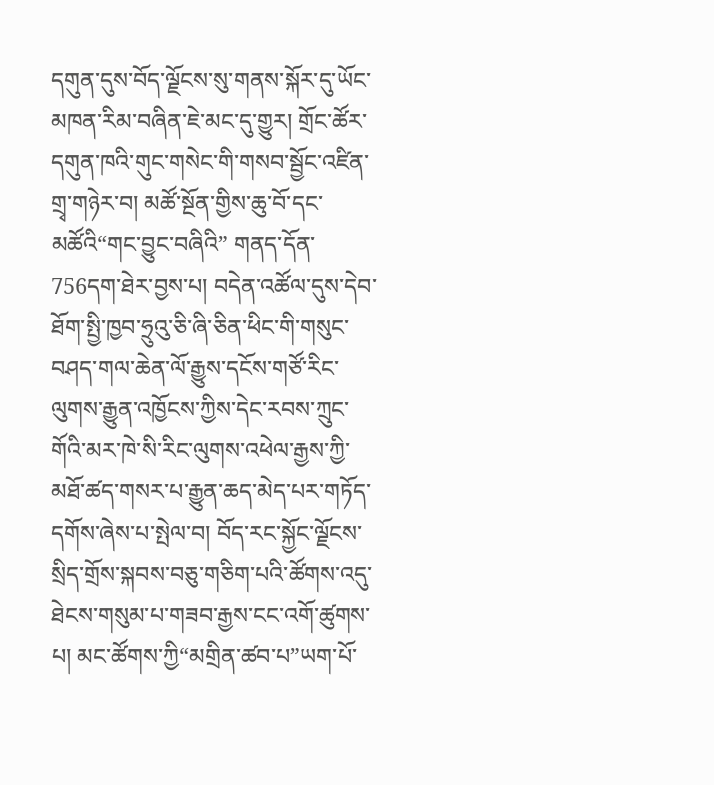དགུན་དུས་བོད་ལྗོངས་སུ་གནས་སྐོར་དུ་ཡོང་མཁན་རིམ་བཞིན་ཇེ་མང་དུ་གྱུར། གྲོང་ཚོར་དགུན་ཁའི་གུང་གསེང་གི་གསབ་སྦྱོང་འཛིན་གྲྭ་གཉེར་བ། མཚོ་སྔོན་གྱིས་ཆུ་བོ་དང་མཚོའི“གང་བྱུང་བཞིའི” གནད་དོན་756དག་ཐེར་བྱས་པ། བདེན་འཚོལ་དུས་དེབ་ཐོག་སྤྱི་ཁྱབ་ཧྲུའུ་ཅི་ཞི་ཅིན་ཕིང་གི་གསུང་བཤད་གལ་ཆེན་ལོ་རྒྱུས་དངོས་གཙོ་རིང་ལུགས་རྒྱུན་འཁྱོངས་ཀྱིས་དེང་རབས་ཀྲུང་གོའི་མར་ཁེ་སི་རིང་ལུགས་འཕེལ་རྒྱས་ཀྱི་མཐོ་ཚད་གསར་པ་རྒྱུན་ཆད་མེད་པར་གཏོད་དགོས་ཞེས་པ་སྤེལ་བ། བོད་རང་སྐྱོང་ལྗོངས་སྲིད་གྲོས་སྐབས་བཅུ་གཅིག་པའི་ཚོགས་འདུ་ཐེངས་གསུམ་པ་གཟབ་རྒྱས་ངང་འགོ་ཚུགས་པ། མང་ཚོགས་ཀྱི“མགྲིན་ཚབ་པ”ཡག་པོ་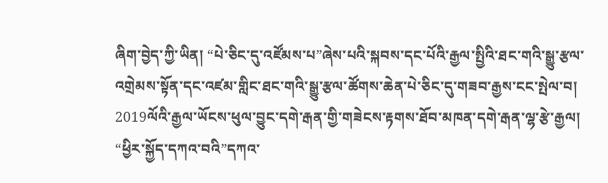ཞིག་བྱེད་ཀྱི་ཡིན། “པེ་ཅིང་དུ་འཛོམས་པ”ཞེས་པའི་སྐབས་དང་པོའི་རྒྱལ་སྤྱིའི་ཐང་གའི་སྒྱུ་རྩལ་འགྲེམས་སྟོན་དང་འཛམ་གླིང་ཐང་གའི་སྒྱུ་རྩལ་ཚོགས་ཆེན་པེ་ཅིང་དུ་གཟབ་རྒྱས་ངང་སྤེལ་བ། 2019ལོའི་རྒྱལ་ཡོངས་ཕུལ་བྱུང་དགེ་རྒན་གྱི་གཟེངས་རྟགས་ཐོབ་མཁན་དགེ་རྒན་ལྷ་རྩེ་རྒྱལ། “ཕྱིར་སྐྱོད་དཀའ་བའི”དཀའ་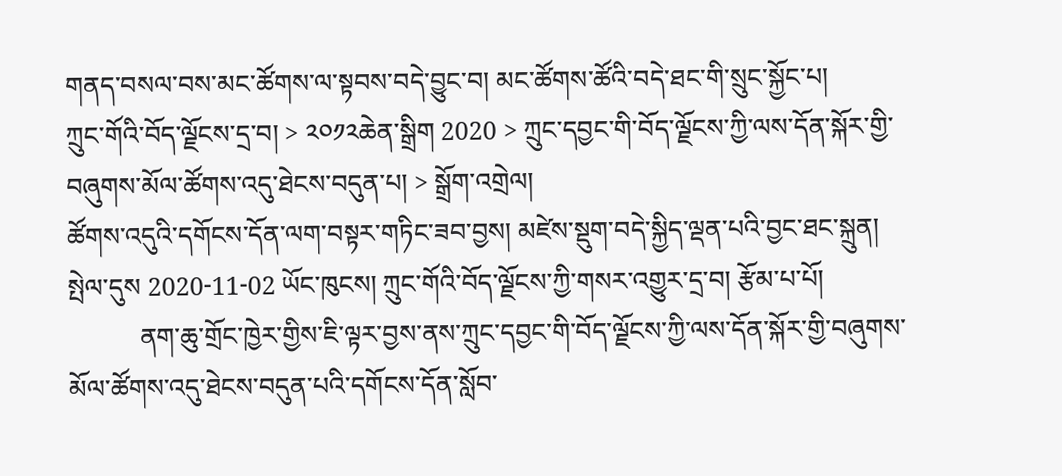གནད་བསལ་བས་མང་ཚོགས་ལ་སྟབས་བདེ་བྱུང་བ། མང་ཚོགས་ཚོའི་བདེ་ཐང་གི་སྲུང་སྐྱོང་པ།
ཀྲུང་གོའི་བོད་ལྗོངས་དྲ་བ། > ༢༠༡༢ཆེན་སྒྲིག 2020 > ཀྲུང་དབྱང་གི་བོད་ལྗོངས་ཀྱི་ལས་དོན་སྐོར་གྱི་བཞུགས་མོལ་ཚོགས་འདུ་ཐེངས་བདུན་པ། > སྒྲོག་འགྲེལ།
ཚོགས་འདུའི་དགོངས་དོན་ལག་བསྟར་གཏིང་ཟབ་བྱས། མཛེས་སྡུག་བདེ་སྐྱིད་ལྡན་པའི་བྱང་ཐང་སྐྲུན།
སྤེལ་དུས 2020-11-02 ཡོང་ཁུངས། ཀྲུང་གོའི་བོད་ལྗོངས་ཀྱི་གསར་འགྱུར་དྲ་བ། རྩོམ་པ་པོ།
           ནག་ཆུ་གྲོང་ཁྱེར་གྱིས་ཇི་ལྟར་བྱས་ནས་ཀྲུང་དབྱང་གི་བོད་ལྗོངས་ཀྱི་ལས་དོན་སྐོར་གྱི་བཞུགས་མོལ་ཚོགས་འདུ་ཐེངས་བདུན་པའི་དགོངས་དོན་སློབ་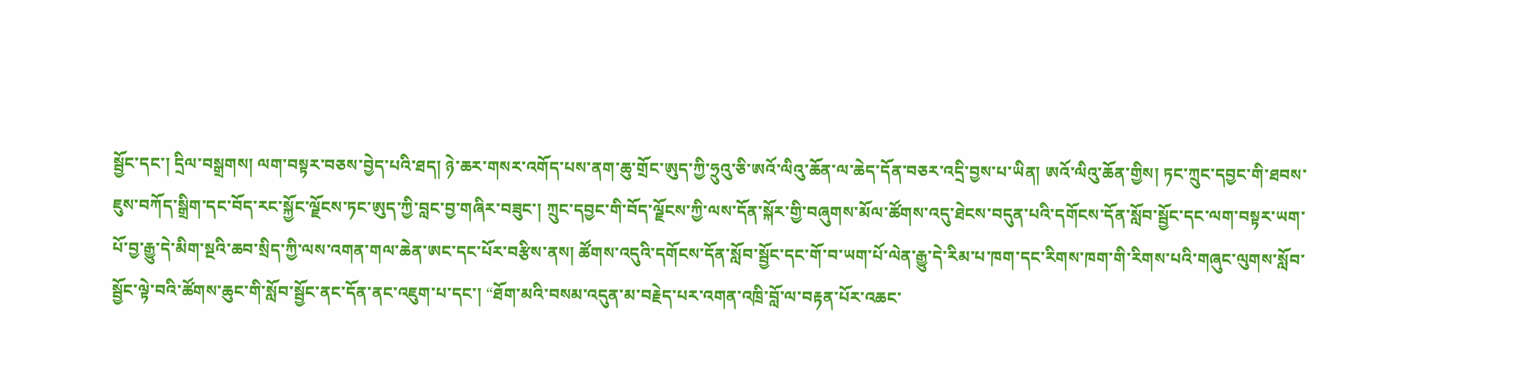སྦྱོང་དང་། དྲིལ་བསྒྲགས། ལག་བསྟར་བཅས་བྱེད་པའི་ཐད། ཉེ་ཆར་གསར་འགོད་པས་ནག་ཆུ་གྲོང་ཨུད་ཀྱི་ཧྲུའུ་ཅི་ཨའོ་ལིའུ་ཆོན་ལ་ཆེད་དོན་བཅར་འདྲི་བྱས་པ་ཡིན། ཨའོ་ལིའུ་ཆོན་གྱིས། ཏང་ཀྲུང་དབྱང་གི་ཐབས་ཇུས་བཀོད་སྒྲིག་དང་བོད་རང་སྐྱོང་ལྗོངས་ཏང་ཨུད་ཀྱི་བླང་བྱ་གཞིར་བཟུང་། ཀྲུང་དབྱང་གི་བོད་ལྗོངས་ཀྱི་ལས་དོན་སྐོར་གྱི་བཞུགས་མོལ་ཚོགས་འདུ་ཐེངས་བདུན་པའི་དགོངས་དོན་སློབ་སྦྱོང་དང་ལག་བསྟར་ཡག་པོ་བྱ་རྒྱུ་དེ་མིག་སྔའི་ཆབ་སྲིད་ཀྱི་ལས་འགན་གལ་ཆེན་ཨང་དང་པོར་བརྩིས་ནས། ཚོགས་འདུའི་དགོངས་དོན་སློབ་སྦྱོང་དང་གོ་བ་ཡག་པོ་ལེན་རྒྱུ་དེ་རིམ་པ་ཁག་དང་རིགས་ཁག་གི་རིགས་པའི་གཞུང་ལུགས་སློབ་སྦྱོང་ལྟེ་བའི་ཚོགས་ཆུང་གི་སློབ་སྦྱོང་ནང་དོན་ནང་འཇུག་པ་དང་། “ཐོག་མའི་བསམ་འདུན་མ་བརྗེད་པར་འགན་འཁྲི་བློ་ལ་བརྟན་པོར་འཆང་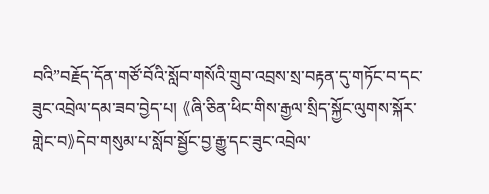བའི”བརྗོད་དོན་གཙོ་བོའི་སློབ་གསོའི་གྲུབ་འབྲས་སྲ་བརྟན་དུ་གཏོང་བ་དང་ཟུང་འབྲེལ་དམ་ཟབ་བྱེད་པ། 《ཞི་ཅིན་ཕིང་གིས་རྒྱལ་སྲིད་སྐྱོང་ལུགས་སྐོར་གླེང་བ》དེབ་གསུམ་པ་སློབ་སྦྱོང་བྱ་རྒྱུ་དང་ཟུང་འབྲེལ་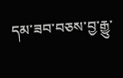དམ་ཟབ་བཅས་བྱ་རྒྱུ་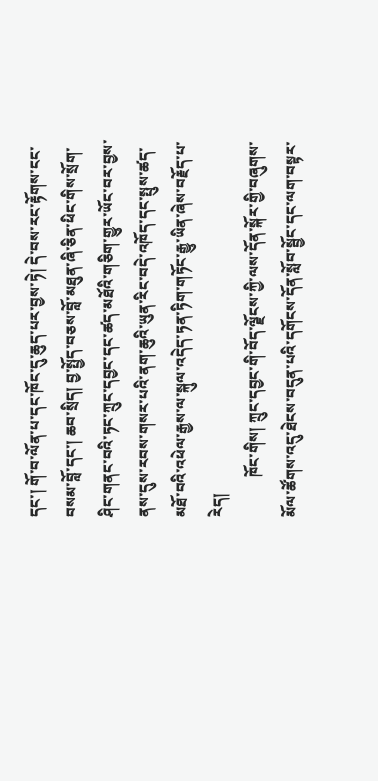དང་། གོ་བ་ལོན་པ་དང་ཁོང་དུ་ཆུད་པར་བྱས་ཏེ། དེ་བས་རང་རྟོགས་ངང་བསམ་བློ་དང་། ཆབ་སྲིད། བྱ་སྤྱོད་བཅས་བློ་མཐུན་ཞི་ཅིན་ཕིང་གིས་སྲོག་ཤིང་གནང་བའི་ཏང་ཀྲུང་དབྱང་དང་ཚད་མཐོའི་གཅིག་གྱུར་ཡོང་བར་བྱས་ནས་དུས་རབས་གསར་པའི་ནག་ཆུའི་ཡུན་རིང་བདེ་འཁོད་དང་སྤུས་ཚད་མཐོ་བའི་འཕེལ་རྒྱས་ལ་སྐུལ་འདེད་ཏན་ཏིག་གཏོང་རྒྱུ་ཡིན་ཞེས་བརྗོད་པ་རེད།
           ཁོང་གིས། ཀྲུང་དབྱང་གི་བོད་ལྗོངས་ཀྱི་ལས་དོན་སྐོར་གྱི་བཞུགས་མོལ་ཚོགས་འདུ་ཐེངས་བདུན་པའི་དགོངས་དོན་སློབ་སྦྱོང་དང་ལག་བསྟར་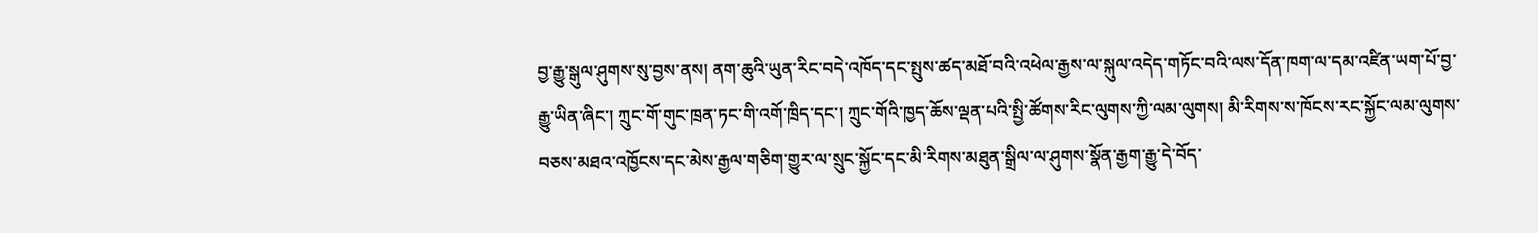བྱ་རྒྱུ་སྒུལ་ཤུགས་སུ་བྱས་ནས། ནག་ཆུའི་ཡུན་རིང་བདེ་འཁོད་དང་སྤུས་ཚད་མཐོ་བའི་འཕེལ་རྒྱས་ལ་སྐུལ་འདེད་གཏོང་བའི་ལས་དོན་ཁག་ལ་དམ་འཛིན་ཡག་པོ་བྱ་རྒྱུ་ཡིན་ཞིང་། ཀྲུང་གོ་གུང་ཁྲན་ཏང་གི་འགོ་ཁྲིད་དང་། ཀྲུང་གོའི་ཁྱད་ཆོས་ལྡན་པའི་སྤྱི་ཚོགས་རིང་ལུགས་ཀྱི་ལམ་ལུགས། མི་རིགས་ས་ཁོངས་རང་སྐྱོང་ལམ་ལུགས་བཅས་མཐའ་འཁྱོངས་དང་མེས་རྒྱལ་གཅིག་གྱུར་ལ་སྲུང་སྐྱོང་དང་མི་རིགས་མཐུན་སྒྲིལ་ལ་ཤུགས་སྣོན་རྒྱག་རྒྱུ་དེ་བོད་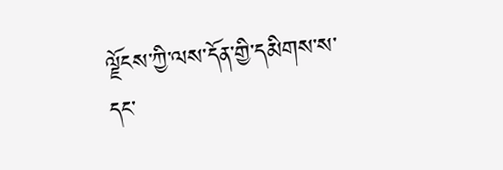ལྗོངས་ཀྱི་ལས་དོན་གྱི་དམིགས་ས་དང་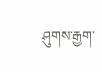ཤུགས་རྒྱག་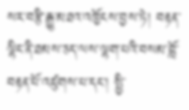སར་བརྩི་རྒྱུ་མཐའ་འཁྱོངས་བྱས་ཏེ། བརྟན་ལྷིང་ནི་ཐམས་ཅད་ལས་ལྷག་པའི་བསམ་བློ་བརྟན་པོ་འཛུགས་པ་དང་། སྤྱི་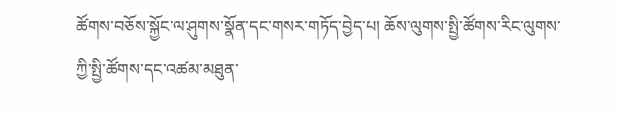ཚོགས་བཅོས་སྐྱོང་ལ་ཤུགས་སྣོན་དང་གསར་གཏོད་བྱེད་པ། ཆོས་ལུགས་སྤྱི་ཚོགས་རིང་ལུགས་ཀྱི་སྤྱི་ཚོགས་དང་འཚམ་མཐུན་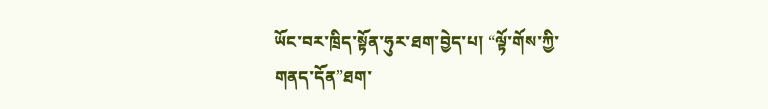ཡོང་བར་ཁྲིད་སྟོན་ཧུར་ཐག་བྱེད་པ། “ལྟོ་གོས་ཀྱི་གནད་དོན”ཐག་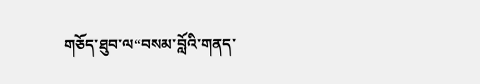གཅོད་ཐུབ་ལ“བསམ་བློའི་གནད་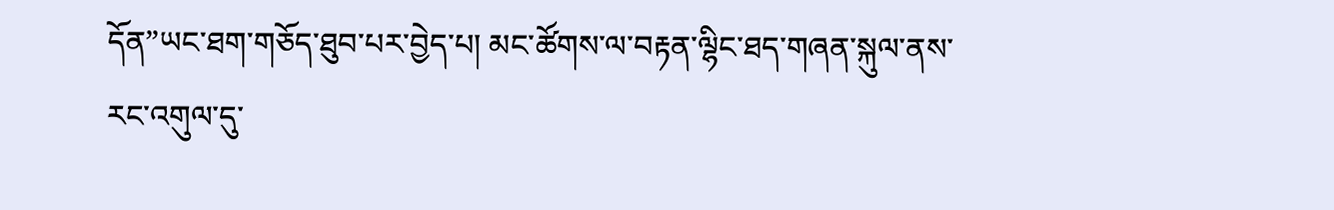དོན”ཡང་ཐག་གཅོད་ཐུབ་པར་བྱེད་པ། མང་ཚོགས་ལ་བརྟན་ལྷིང་ཐད་གཞན་སྐུལ་ནས་རང་འགུལ་དུ་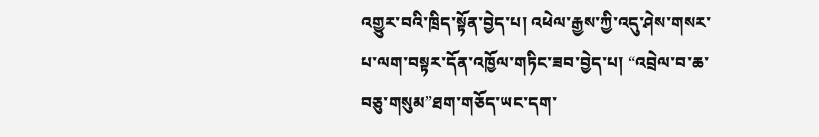འགྱུར་བའི་ཁྲིད་སྟོན་བྱེད་པ། འཕེལ་རྒྱས་ཀྱི་འདུ་ཤེས་གསར་པ་ལག་བསྟར་དོན་འཁྱོལ་གཏིང་ཟབ་བྱེད་པ། “འབྲེལ་བ་ཆ་བཅུ་གསུམ”ཐག་གཅོད་ཡང་དག་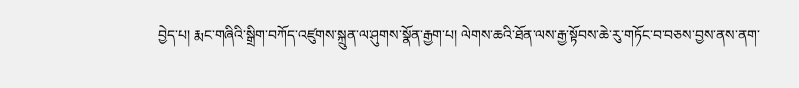བྱེད་པ། རྨང་གཞིའི་སྒྲིག་བཀོད་འཛུགས་སྐྲུན་ལ་ཤུགས་སྣོན་རྒྱག་པ། ལེགས་ཆའི་ཐོན་ལས་རྒྱ་སྟོབས་ཆེ་རུ་གཏོང་བ་བཅས་བྱས་ནས་ནག་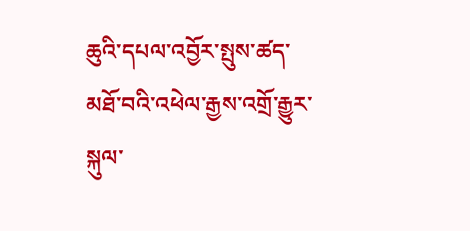ཆུའི་དཔལ་འབྱོར་སྤུས་ཚད་མཐོ་བའི་འཕེལ་རྒྱས་འགྲོ་རྒྱུར་སྐུལ་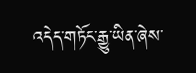འདེད་གཏོང་རྒྱུ་ཡིན་ཞེས་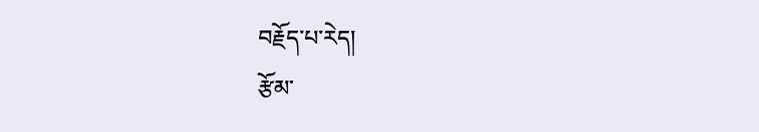བརྗོད་པ་རེད།
རྩོམ་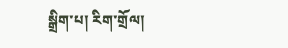སྒྲིག་པ། རིག་གྲོལ།